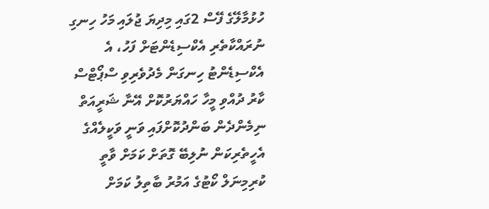ހުޅުމާލޭގެ ފޭސް 2ގައި މިދިޔަ ޖުލައި މަހު ހިނގި ނުރައްކާތެރި އެކްސިޑެންޓަށް ފަހު، އެ އެކްސިޑެންޓު ހިނގަން މެދުވެރިވި ސްޕޯޓްސް ކާރު ދުއްވި މީހާ ހައްޔަރުކޮށް އޭނާ ޝަރީއަތް ނިމެންދެން ބަންދުކޮށްފައި ވަނީ ވަކީލެއްގެ އެހީތެރިކަން ނުލިބޭ ގޮތަށް ކަމަށް ވާތީ ކުރިމިނަލް ކޯޓުގެ އަމުރު ބާތިލު ކަމަށް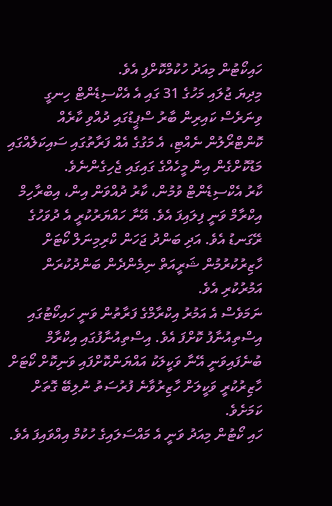ހައިކޯޓުން މިއަދު ހުކުމްކޮށްފި އެވެ.
މިދިޔަ ޖުލައި މަހުގެ 31 ގައި އެ އެކްސިޑެންޓް ހިނގީ ވިނަރެސް ކައިރިން ބާރު ސްޕީޑުގައި ދުއްވި ކާރެއް ކޮންޓްރޯލުން ނެއްޓި، އެ މަގުގެ އެއް ފަރާތުގައި ސައިކަލެއްގައި މަޑުކޮށްގެން އިން މީހެއްގެ ގައިގައި ޖެހިގެންނެވެ.
ކާރު އެކްސިޑެންޓް ވުމުން، ކާރު ދުއްވަން އިން، އިބްރާހިމް އިކްރާމް ވަނީ ފިލައިފަ އެވެ. އޭނާ ހައްޔަރުކުރީ އެ ދުވަހުގެ ރޭގަނޑު އެވެ. އަދި ބަންދު ޖަހަން ކްރިމިނަލް ކޯޓަށް ހާޒިރުކުރުމުން ޝަރީއަތް ނިމެންދެން ބަންދުކުރަން އަމުރުކުރި އެވެ.
ނަމަވެސް އެ އަމުރު އިކްރާމްގެ ފަރާތުން ވަނީ ހައިކޯޓުގައި އިސްތިއުނާފު ކޮށްފަ އެވެ. އިސްތިއުނާފުގައި އިކްރާމް ބުނެފައިވަނީ އޭނާ ވަކީލަކު އައްޔަންކޮށްފައި ވަނިކޮށް ކޯޓަށް ހާޒިރުކުރީ ވަކީލަށް ހާޒިރުވާނެ ފުރުސަތު ނުލިބޭ ގޮތަށް ކަމަށެވެ.
ހައި ކޯޓުން މިއަދު ވަނީ އެ މައްސަލައިގެ ހުކުމް އިއްވައިފަ އެވެ.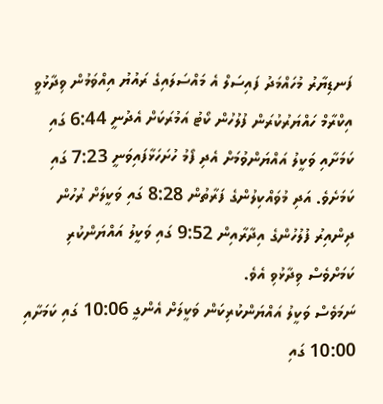ފަނޑިޔާރު މުހައްމަދު ފައިސަލް އެ މައްސަލައިގެ ރައުޔު އިއްވަމުން ވިދާޅުވީ އިކްރާމް ހައްޔަރުކުރަން ފުލުހުން ކޯޓު އަމުރަކަށް އެދުނީ 6:44 ގައި ކަމަށާއި ވަކީލު އައްޔަންވުމަށް އެދި ފޯމު ހުށަހަޅާފައިވަނީ 7:23 ގައި ކަމަށެވެ. އަދި މުވައްކިލުންގެ ފަރާތުން 8:28 ގައި ވަކީލަށް ރުހުން ދިންއިރު ފުލުހުންގެ އިދާރާއިން 9:52 ގައި ވަކީލު އައްޔަންކުރި ކަމަށްވެސް ވިދާޅުވި އެވެ.
ނަމަވެސް ވަކީލު އައްޔަންކުރިކަން ވަކީލަށް އެންގީ 10:06 ގައި ކަމަށާއި 10:00 ގައި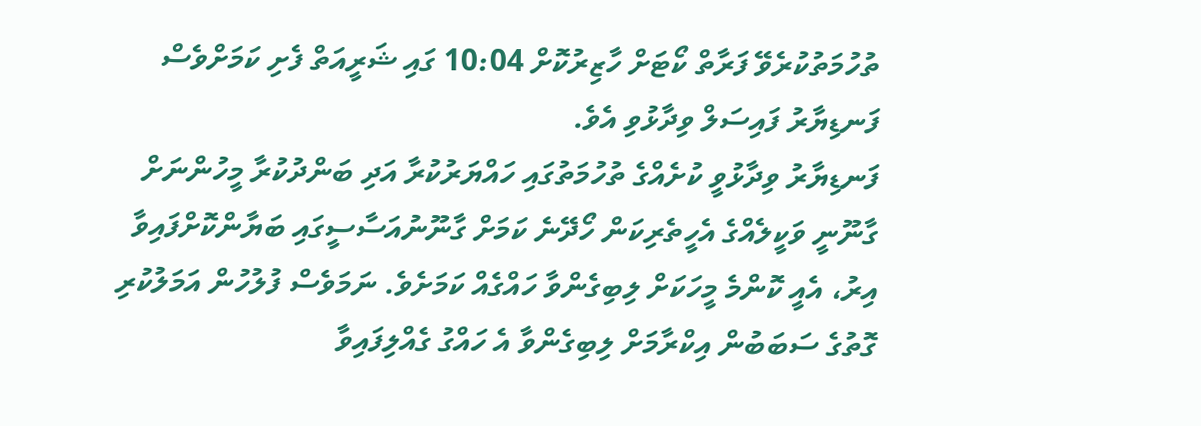ތުހުމަތުކުރެވޭ ފަރާތް ކޯޓަށް ހާޒިރުކޮށް 10:04 ގައި ޝަރީއަތް ފެށި ކަމަށްވެސް ފަނޑިޔާރު ފައިސަލް ވިދާޅުވި އެވެ.
ފަނޑިޔާރު ވިދާޅުވީ ކުށެއްގެ ތުހުމަތުގައި ހައްޔަރުކުރާ އަދި ބަންދުކުރާ މީހުންނަށް ގާނޫނީ ވަކީލެއްގެ އެހީތެރިކަން ހޯދޭނެ ކަމަށް ގާނޫނުއަސާސީގައި ބަޔާންކޮށްފައިވާ އިރު، އެއީ ކޮންމެ މީހަކަށް ލިބިގެންވާ ހައްގެއް ކަމަށެވެ. ނަމަވެސް ފުލުހުން އަމަލުކުރި ގޮތުގެ ސަބަބުން އިކްރާމަށް ލިބިގެންވާ އެ ހައްގު ގެއްލިފައިވާ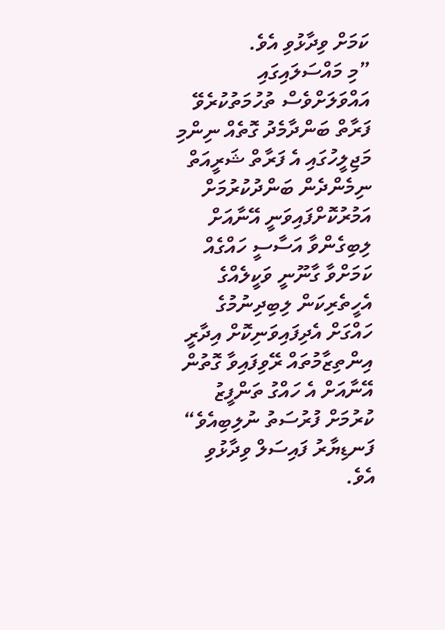ކަމަށް ވިދާޅުވި އެވެ.
”މި މައްސަލައިގައި އައްވަލަށްވެސް ތުހުމަތުކުރެވޭ ފަރާތް ބަންދާމެދު ގޮތެއް ނިންމި މަޖިލީހުގައި އެ ފަރާތް ޝަރީއަތް ނިމެންދެން ބަންދުކުރުމަށް އަމުރުކޮށްފައިވަނީ އޭނާއަށް ލިބިގެންވާ އަސާސީ ހައްގެއް ކަމަށްވާ ގާނޫނީ ވަކީލެއްގެ އެހީތެރިކަން ލިބިދިނުމުގެ ހައްގަށް އެދިފައިވަނިކޮށް އިދާރީ އިންތިޒާމުތައް ރޭވިފައިވާ ގޮތުން އޭނާއަށް އެ ހައްގު ތަންފީޒު ކުރުމަށް ފުރުސަތު ނުލިބިއެވެ“ ފަނޑިޔާރު ފައިސަލް ވިދާޅުވި އެވެ.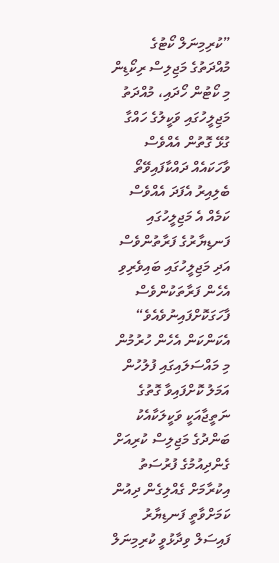”ކުރިމިނަލް ކޯޓުގެ މުއްދަތުގެ މަޖިލިސް ރިކޯޑިން މި ކޯޓުން ހޯދައި، މުއްދަތު މަޖިލީހުގައި ވަކީލުގެ ހައްގާ ގުޅޭ ގޮތުން އެއްވެސް ވާހަކައެއް ދައްކާފައިވޭތޯ ބެލިއިރު އެފަދަ އެއްވެސް ކަމެއް އެ މަޖިލީހުގައި ފަނޑިޔާރުގެ ފަރާތުންވެސް އަދި މަޖިލީހުގައި ބައިވެރިވި އެހެން ފަރާތަކުންވެސް ފާހަގަކޮށްފައިނުވެއެވެ“
އެކަންކަން އެހެން ހުރުމުން މި މައްސަލައިގައި ފުލުހުން އަމަލު ކޮށްފައިވާ ގޮތުގެ ނަތީޖާއަކީ ވަކީލަކާއެކު ބަންދުގެ މަޖިލިސް ކުރިއަށް ގެންދިއުމުގެ ފުރުސަތު އިކުރާމަށް ގެއްލިގެން ދިއުން ކަމަށްވާތީ ފަނޑިޔާރު ފައިސަލް ވިދާޅުވީ ކުރިމިނަލް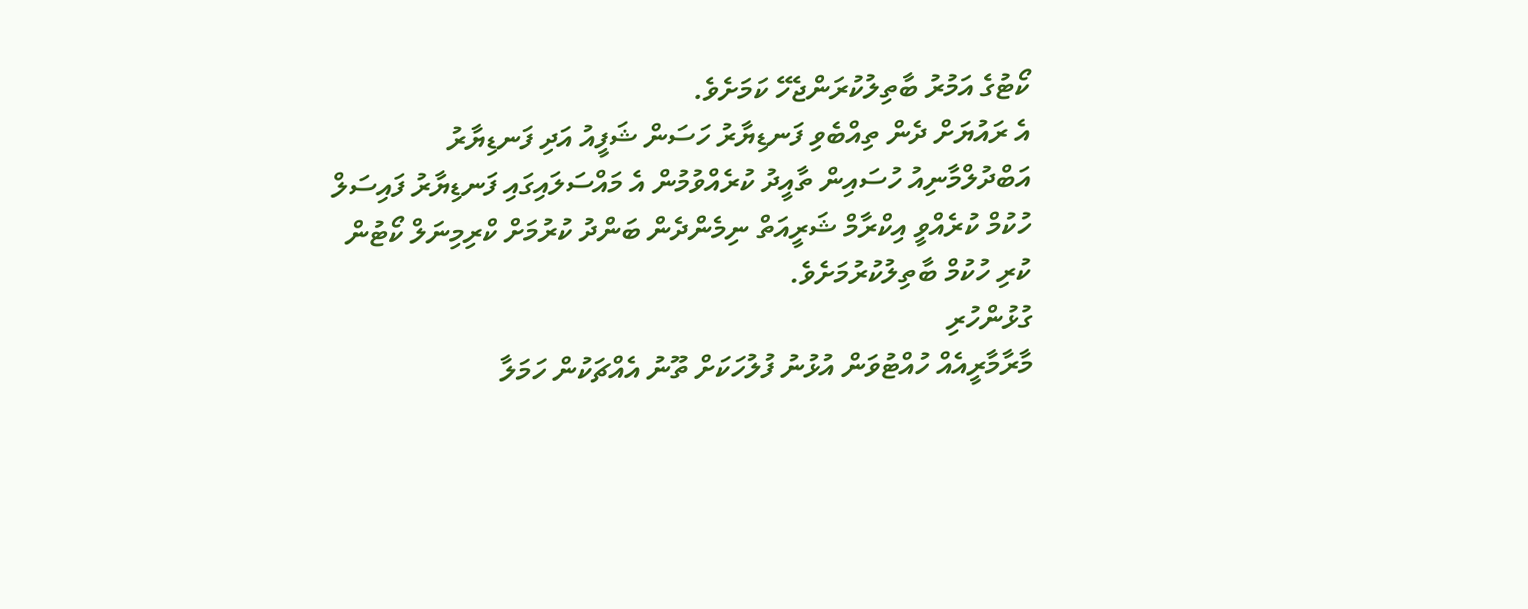ކޯޓުގެ އަމުރު ބާތިލުކުރަންޖެހޭ ކަމަށެވެ.
އެ ރައުޔަށް ދެން ތިއްބެވި ފަނޑިޔާރު ހަސަން ޝަފީއު އަދި ފަނޑިޔާރު އަބްދުލްމާނިއު ހުސައިން ތާއީދު ކުރެއްވުމުން އެ މައްސަލައިގައި ފަނޑިޔާރު ފައިސަލް ހުކުމް ކުރެއްވީ އިކްރާމް ޝަރީއަތް ނިމެންދެން ބަންދު ކުރުމަށް ކްރިމިނަލް ކޯޓުން ކުރި ހުކުމް ބާތިލުކުރުމަށެވެ.
ގުޅުންހުރި
މާރާމާރީއެއް ހުއްޓުވަން އުޅުނު ފުލުހަކަށް ތޫނު އެއްޗަކުން ހަމަލާ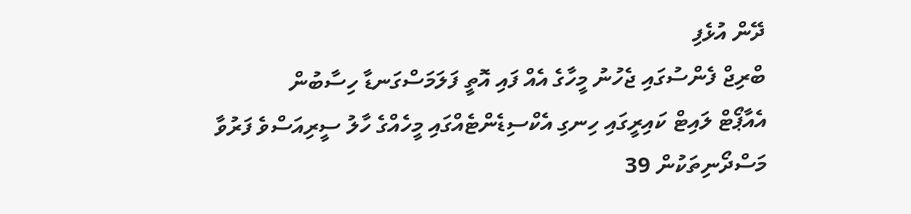ދޭން އުޅެފި
ބްރިޖް ފެންސުގައި ޖެހުނު މީހާގެ އެއް ފައި އޮތީ ފަލަމަސްގަނޑާ ހިސާބުން
އެއާޕޯޓް ލައިޓް ކައިރީގައި ހިނގި އެކްސިޑެންޓެއްގައި މީހެއްގެ ހާލު ސީރިއަސްވެ ފަރުވާ
މަސްދޯނިތަކުން 39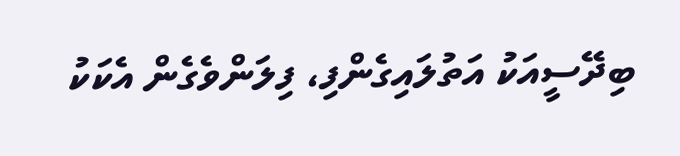ބިދޭސީއަކު އަތުލައިގެންފި، ފިލަންވެގެން އެކަކު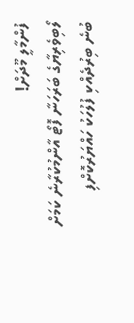ފުންމާލީ މޫދަށް!
ލޯބިވެރިޔާގެ ބަރަހަނާ ފޮޓޯ އާންމުކުރާނެ ކަމަށް ބުނެ ބިރުދެއްކި ފުލުހަކު ހައްޔަރުކޮށްފި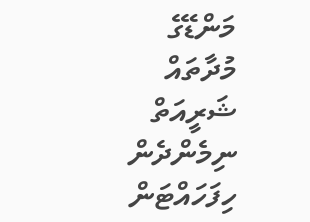މަންޑޭގެ މުދާތައް ޝަރީއަތް ނިމެންދެން ހިފަހައްޓަން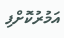އަމުރުކޮށްފި